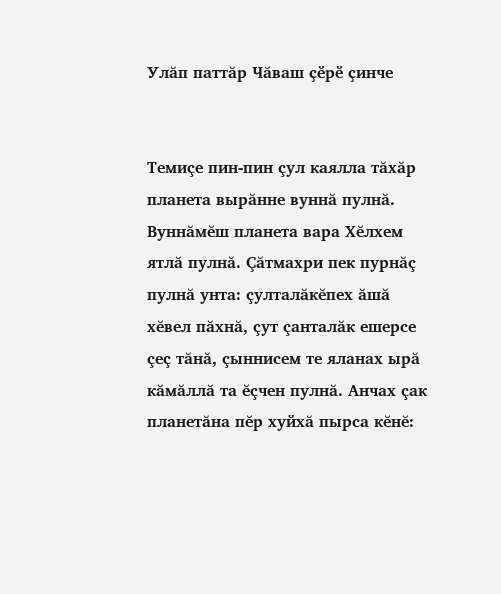Улăп паттăр Чăваш ҫӗрӗ ҫинче


Темиçе пин-пин çул каялла тăхăр планета вырăнне вуннă пулнă. Вуннăмĕш планета вара Хĕлхем ятлă пулнă. Çăтмахри пек пурнăç пулнă унта: çулталăкĕпех ăшă хĕвел пăхнă, çут çанталăк ешерсе çеç тăнă, çыннисем те яланах ырă кăмăллă та ĕçчен пулнă. Анчах çак планетăна пĕр хуйхă пырса кĕнĕ: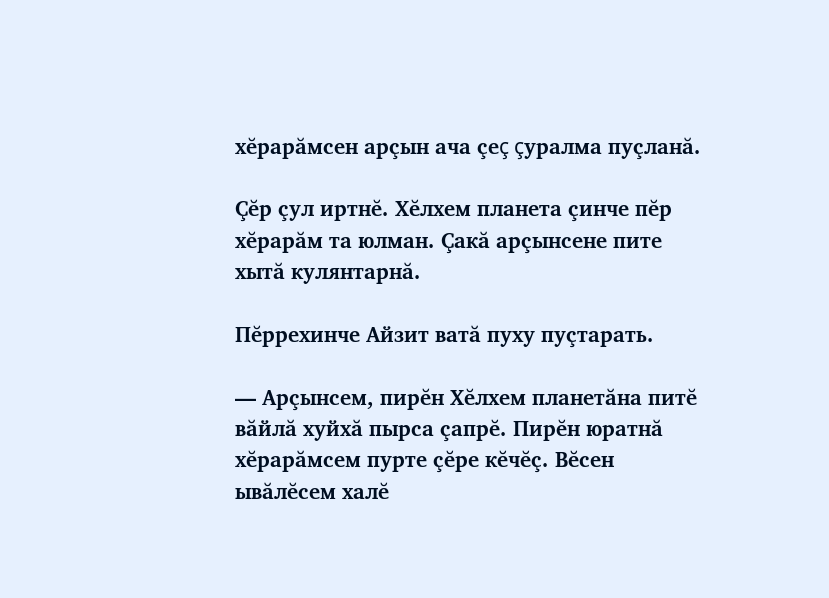хĕрарăмсен арçын ача çеç çуралма пуçланă.

Çĕр çул иртнĕ. Хĕлхем планета çинче пĕр хĕрарăм та юлман. Çакă арçынсене пите хытă кулянтарнă.

Пĕррехинче Айзит ватă пуху пуçтарать.

— Арçынсем, пирĕн Хĕлхем планетăна питĕ вăйлă хуйхă пырса çапрĕ. Пирĕн юратнă хĕрарăмсем пурте çĕре кĕчĕç. Вĕсен ывăлĕсем халĕ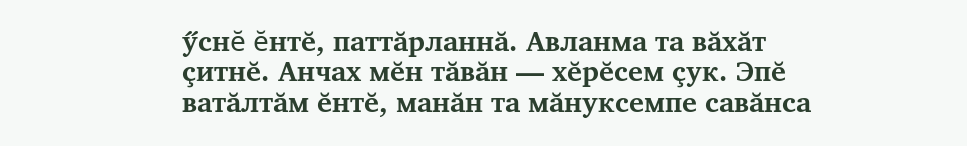ӳснĕ ĕнтĕ, паттăрланнă. Авланма та вăхăт çитнĕ. Анчах мĕн тăвăн — хĕрĕсем çук. Эпĕ ватăлтăм ĕнтĕ, манăн та мăнуксемпе савăнса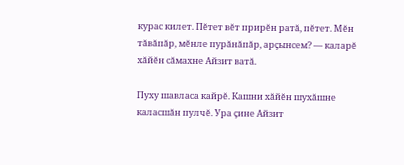курас килет. Пĕтет вĕт прирĕн ратă, пĕтет. Мĕн тăвăпăр, мĕнле пурăнăпăр, арçынсем? — каларĕ хăйĕн сăмахне Айзит ватă.

Пуху шавласа кайрĕ. Кашни хăйĕн шухăшне каласшăн пулчĕ. Ура çине Айзит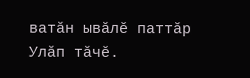ватăн ывăлĕ паттăр Улăп тăчĕ.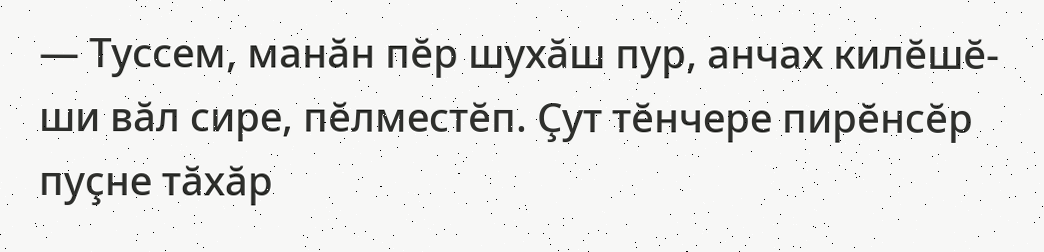— Туссем, манăн пĕр шухăш пур, анчах килĕшĕ-ши вăл сире, пĕлместĕп. Çут тĕнчере пирĕнсĕр пуçне тăхăр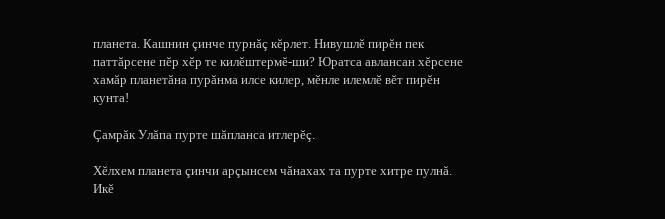планета. Кашнин çинче пурнăç кĕрлет. Нивушлĕ пирĕн пек паттăрсене пĕр хĕр те килĕштермĕ-ши? Юратса авлансан хĕрсене хамăр планетăна пурăнма илсе килер, мĕнле илемлĕ вĕт пирĕн кунта!

Çамрăк Улăпа пурте шăпланса итлерĕç.

Хĕлхем планета çинчи арçынсем чăнахах та пурте хитре пулнă. Икĕ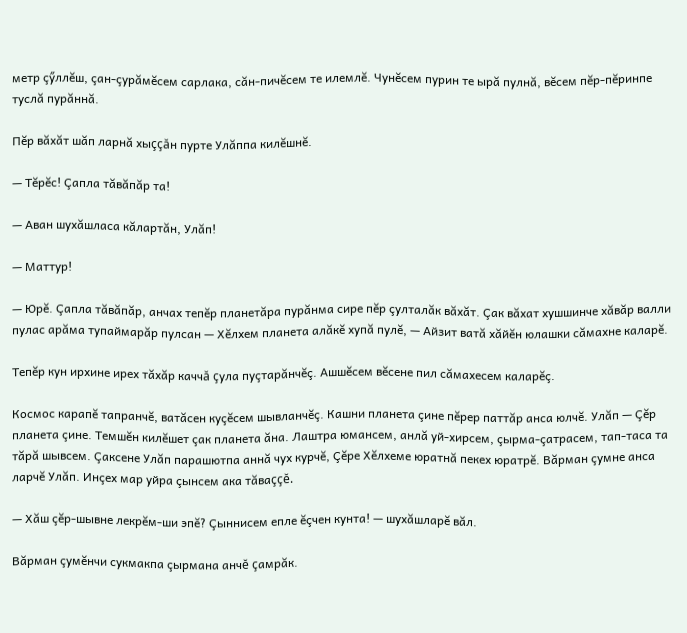метр çӳллĕш, çан-çурăмĕсем сарлака, сăн-пичĕсем те илемлĕ. Чунĕсем пурин те ырă пулнă, вĕсем пĕр-пĕринпе туслă пурăннă.

Пĕр вăхăт шăп ларнă хыççăн пурте Улăппа килĕшнĕ.

— Тĕрĕс! Çапла тăвăпăр та!

— Аван шухăшласа кăлартăн, Улăп!

— Маттур!

— Юрĕ. Çапла тăвăпăр, анчах тепĕр планетăра пурăнма сире пĕр çулталăк вăхăт. Çак вăхат хушшинче хăвăр валли пулас арăма тупаймарăр пулсан — Хĕлхем планета алăкĕ хупă пулĕ, — Айзит ватă хăйĕн юлашки сăмахне каларĕ.

Тепĕр кун ирхине ирех тăхăр каччă çула пуçтарăнчĕç. Ашшĕсем вĕсене пил сăмахесем каларĕç.

Космос карапĕ тапранчĕ, ватăсен куçĕсем шывланчĕç. Кашни планета çине пĕрер паттăр анса юлчĕ. Улăп — Çĕр планета çине. Темшĕн килĕшет çак планета ăна. Лаштра юмансем, анлă уй-хирсем, çырма-çатрасем, тап-таса та тăрă шывсем. Çаксене Улăп парашютпа аннă чух курчĕ, Çĕре Хĕлхеме юратнă пекех юратрĕ. Вăрман çумне анса ларчĕ Улăп. Инçех мар уйра çынсем ака тăваççĕ.

— Хăш çĕр-шывне лекрĕм-ши эпĕ? Çыннисем епле ĕçчен кунта! — шухăшларĕ вăл.

Вăрман çумĕнчи сукмакпа çырмана анчĕ çамрăк.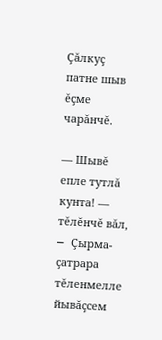Çăлкуç патне шыв ĕçме чарăнчĕ.

— Шывĕ епле тутлă кунта! — тĕлĕнчĕ вăл, — Çырма-çатрара тĕленмелле йывăçсем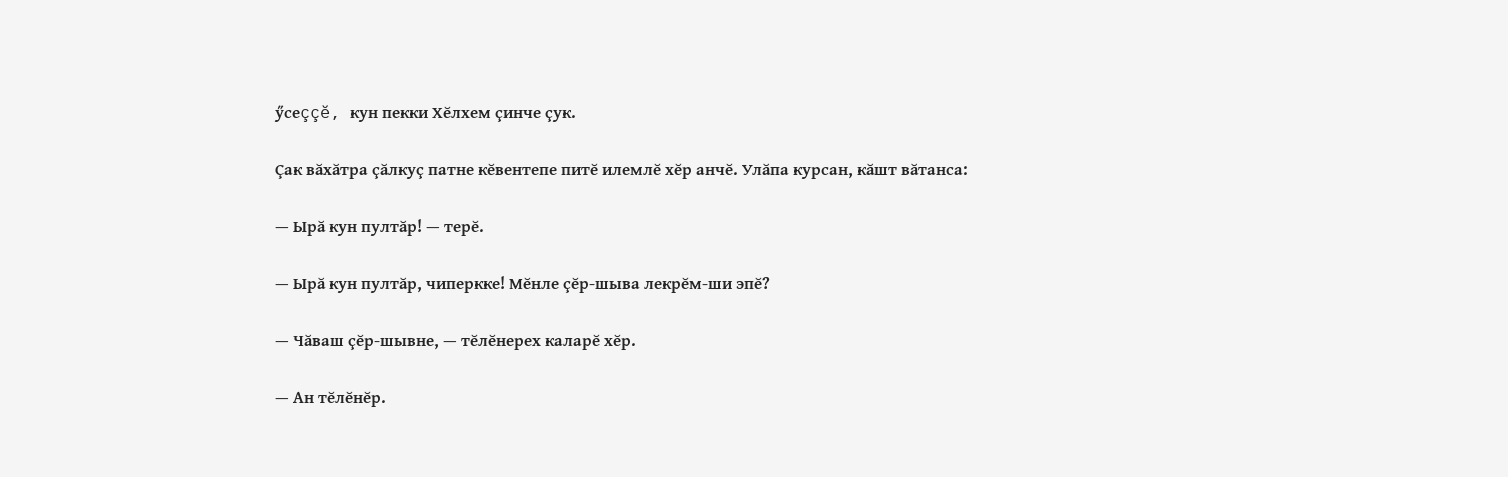ӳсеççĕ, кун пекки Хĕлхем çинче çук.

Çак вăхăтра çăлкуç патне кĕвентепе питĕ илемлĕ хĕр анчĕ. Улăпа курсан, кăшт вăтанса:

— Ырă кун пултăр! — терĕ.

— Ырă кун пултăр, чиперкке! Мĕнле çĕр-шыва лекрĕм-ши эпĕ?

— Чăваш çĕр-шывне, — тĕлĕнерех каларĕ хĕр.

— Ан тĕлĕнĕр.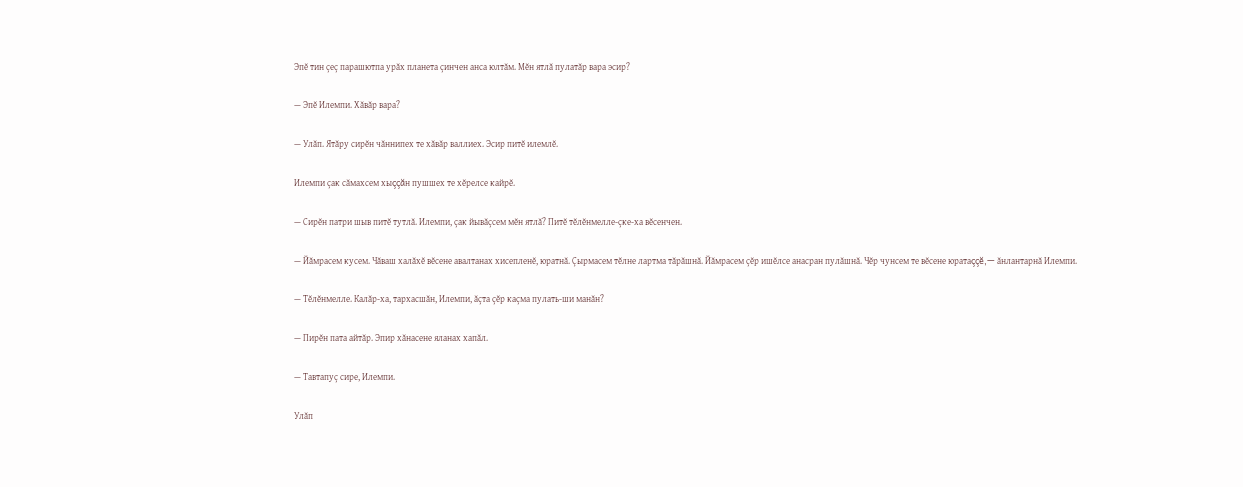Эпĕ тин çеç парашютпа урăх планета çинчен анса юлтăм. Мĕн ятлă пулатăр вара эсир?

— Эпĕ Илемпи. Хăвăр вара?

— Улăп. Ятăру сирĕн чăннипех те хăвăр валлиех. Эсир питĕ илемлĕ.

Илемпи çак сăмахсем хыççăн пушшех те хĕрелсе кайрĕ.

— Сирĕн патри шыв питĕ тутлă. Илемпи, çак йывăçсем мĕн ятлă? Питĕ тĕлĕнмелле-çке-ха вĕсенчен.

— Йăмрасем кусем. Чăваш халăхĕ вĕсене авалтанах хисепленĕ, юратнă. Çырмасем тĕлне лартма тăрăшнă. Йăмрасем çĕр ишĕлсе анасран пулăшнă. Чĕр чунсем те вĕсене юратаççĕ,— ăнлантарнă Илемпи.

— Тĕлĕнмелле. Калăр-ха, тархасшăн, Илемпи, ăçта çĕр каçма пулать-ши манăн?

— Пирĕн пата айтăр. Эпир хăнасене яланах хапăл.

— Тавтапуç сире, Илемпи.

Улăп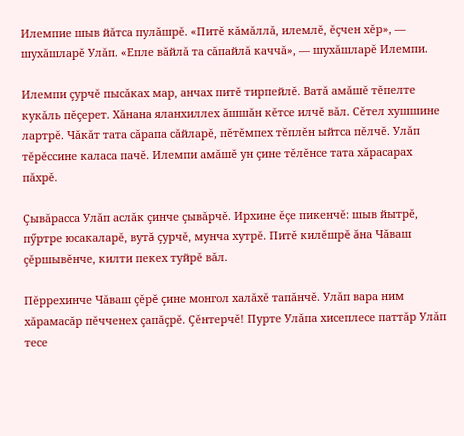Илемпие шыв йăтса пулăшрĕ. «Питĕ кăмăллă, илемлĕ, ĕçчен хĕр», — шухăшларĕ Улăп. «Епле вăйлă та сăпайлă каччă», — шухăшларĕ Илемпи.

Илемпи çурчĕ пысăках мар, анчах питĕ тирпейлĕ. Ватă амăшĕ тĕпелте кукăль пĕçерет. Хăнана яланхиллех ăшшăн кĕтсе илчĕ вăл. Сĕтел хушшине лартрĕ. Чăкăт тата сăрапа сăйларĕ, пĕтĕмпех тĕплĕн ыйтса пĕлчĕ. Улăп тĕрĕссине каласа пачĕ. Илемпи амăшĕ ун çине тĕлĕнсе тата хăрасарах пăхрĕ.

Çывăрасса Улăп аслăк çинче çывăрчĕ. Ирхине ĕçе пикенчĕ: шыв йытрĕ, пӳртре юсакаларĕ, вутă çурчĕ, мунча хутрĕ. Питĕ килĕшрĕ ăна Чăваш çĕршывĕнче, килти пекех туйрĕ вăл.

Пĕррехинче Чăваш çĕрĕ çине монгол халăхĕ тапăнчĕ. Улăп вара ним хăрамасăр пĕчченех çапăçрĕ. Çĕнтерчĕ! Пурте Улăпа хисеплесе паттăр Улăп тесе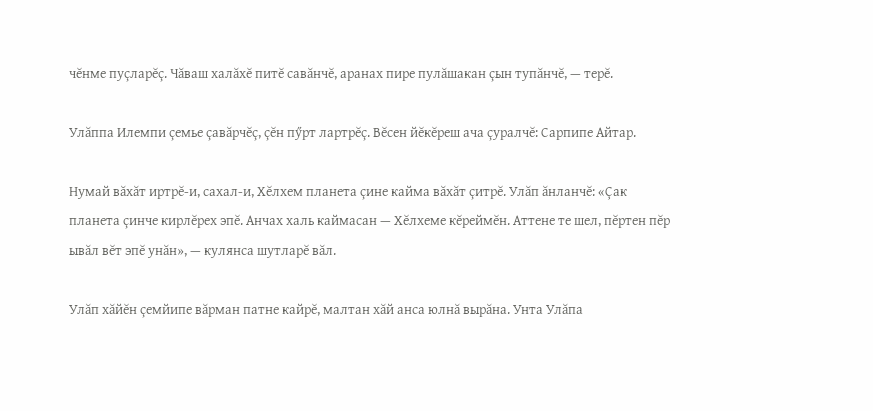чĕнме пуçларĕç. Чăваш халăхĕ питĕ савăнчĕ, аранах пире пулăшакан çын тупăнчĕ, — терĕ.

Улăппа Илемпи çемье çавăрчĕç, çĕн пӳрт лартрĕç. Вĕсен йĕкĕреш ача çуралчĕ: Сарпипе Айтар.

Нумай вăхăт иртрĕ-и, сахал-и, Хĕлхем планета çине кайма вăхăт çитрĕ. Улăп ăнланчĕ: «Çак планета çинче кирлĕрех эпĕ. Анчах халь каймасан — Хĕлхеме кĕреймĕн. Аттене те шел, пĕртен пĕр ывăл вĕт эпĕ унăн», — кулянса шутларĕ вăл.

Улăп хăйĕн çемйипе вăрман патне кайрĕ, малтан хăй анса юлнă вырăна. Унта Улăпа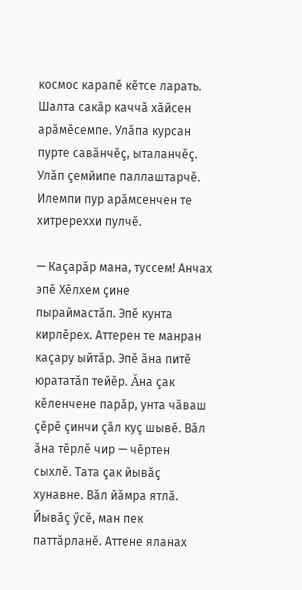космос карапĕ кĕтсе ларать. Шалта сакăр каччă хăйсен арăмĕсемпе. Улăпа курсан пурте савăнчĕç, ыталанчĕç. Улăп çемйипе паллаштарчĕ. Илемпи пур арăмсенчен те хитререххи пулчĕ.

— Каçарăр мана, туссем! Анчах эпĕ Хĕлхем çине пыраймастăп. Эпĕ кунта кирлĕрех. Аттерен те манран каçару ыйтăр. Эпĕ ăна питĕ юрататăп тейĕр. Ᾰна çак кĕленчене парăр, унта чăваш çĕрĕ çинчи çăл куç шывĕ. Вăл ăна тĕрлĕ чир — чĕртен сыхлĕ. Тата çак йывăç хунавне. Вăл йăмра ятлă. Йывăç ӳсĕ, ман пек паттăрланĕ. Аттене яланах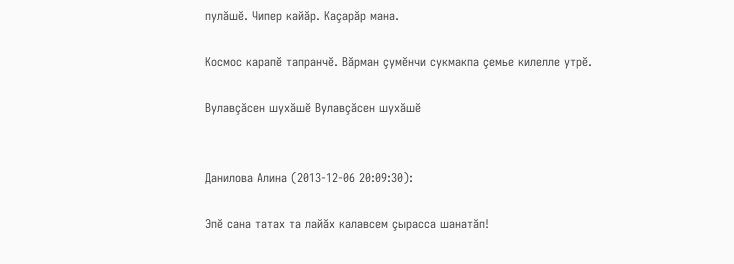пулăшĕ. Чипер кайăр. Каçарăр мана.

Космос карапĕ тапранчĕ. Вăрман çумĕнчи сукмакпа çемье килелле утрĕ.

Вулавçăсен шухăшĕ Вулавçăсен шухăшĕ


Данилова Алина (2013-12-06 20:09:30):

Эпĕ сана татах та лайăх калавсем çырасса шанатăп!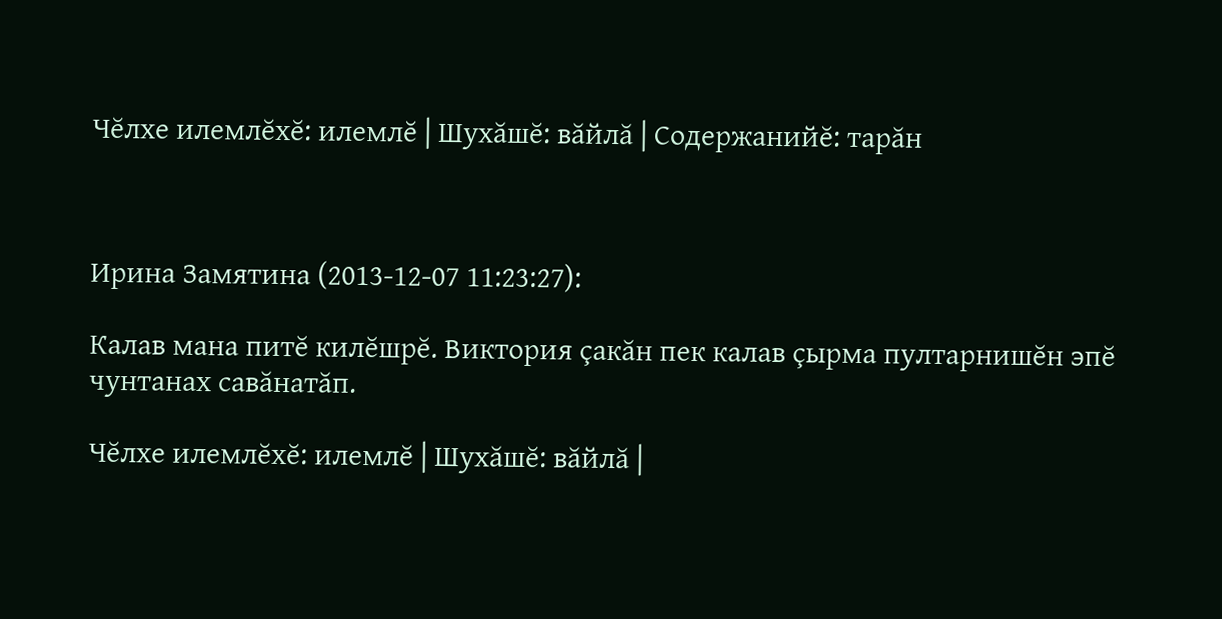Чĕлхе илемлĕхĕ: илемлĕ | Шухăшĕ: вăйлă | Содержанийĕ: тарăн



Ирина Замятина (2013-12-07 11:23:27):

Калав мана питĕ килĕшрĕ. Виктория çакăн пек калав çырма пултарнишĕн эпĕ чунтанах савăнатăп.

Чĕлхе илемлĕхĕ: илемлĕ | Шухăшĕ: вăйлă |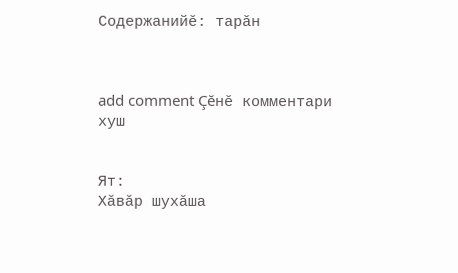Содержанийĕ: тарăн



add comment Çĕнĕ комментари хуш


Ят:
Хăвăр шухăша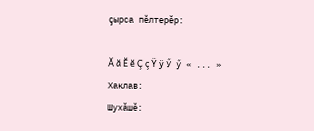çырса пĕлтерĕр:

Ă ă Ĕ ĕ Ç ç Ÿ ÿ Ӳ ӳ « ... »
Хаклав:
Шухăшĕ: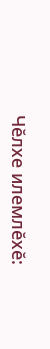Чĕлхе илемлĕхĕ: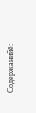Содержанийĕ: